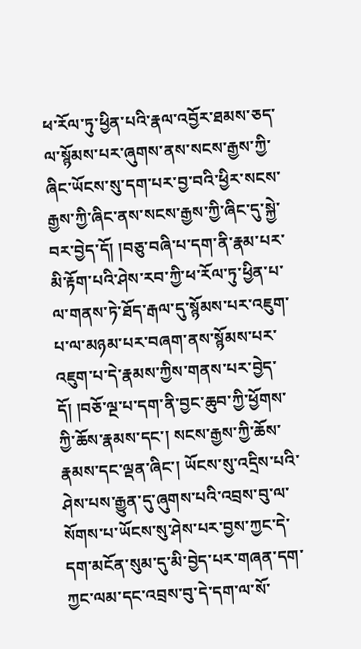ཕ་རོལ་ཏུ་ཕྱིན་པའི་རྣལ་འབྱོར་ཐམས་ཅད་ལ་སྙོམས་པར་ཞུགས་ནས་སངས་རྒྱས་ཀྱི་ཞིང་ཡོངས་སུ་དག་པར་བྱ་བའི་ཕྱིར་སངས་རྒྱས་ཀྱི་ཞིང་ནས་སངས་རྒྱས་ཀྱི་ཞིང་དུ་སྐྱེ་བར་བྱེད་དོ། །བཅུ་བཞི་པ་དག་ནི་རྣམ་པར་མི་རྟོག་པའི་ཤེས་རབ་ཀྱི་ཕ་རོལ་ཏུ་ཕྱིན་པ་ལ་གནས་ཏེ་ཐོད་རྒལ་དུ་སྙོམས་པར་འཇུག་པ་ལ་མཉམ་པར་བཞག་ནས་སྙོམས་པར་འཇུག་པ་དེ་རྣམས་ཀྱིས་གནས་པར་བྱེད་དོ། །བཅོ་ལྔ་པ་དག་ནི་བྱང་ཆུབ་ཀྱི་ཕྱོགས་ཀྱི་ཆོས་རྣམས་དང་། སངས་རྒྱས་ཀྱི་ཆོས་རྣམས་དང་ལྡན་ཞིང་། ཡོངས་སུ་འདྲིས་པའི་ཤེས་པས་རྒྱུན་དུ་ཞུགས་པའི་འབྲས་བུ་ལ་སོགས་པ་ཡོངས་སུ་ཤེས་པར་བྱས་ཀྱང་དེ་དག་མངོན་སུམ་དུ་མི་བྱེད་པར་གཞན་དག་ཀྱང་ལམ་དང་འབྲས་བུ་དེ་དག་ལ་སོ་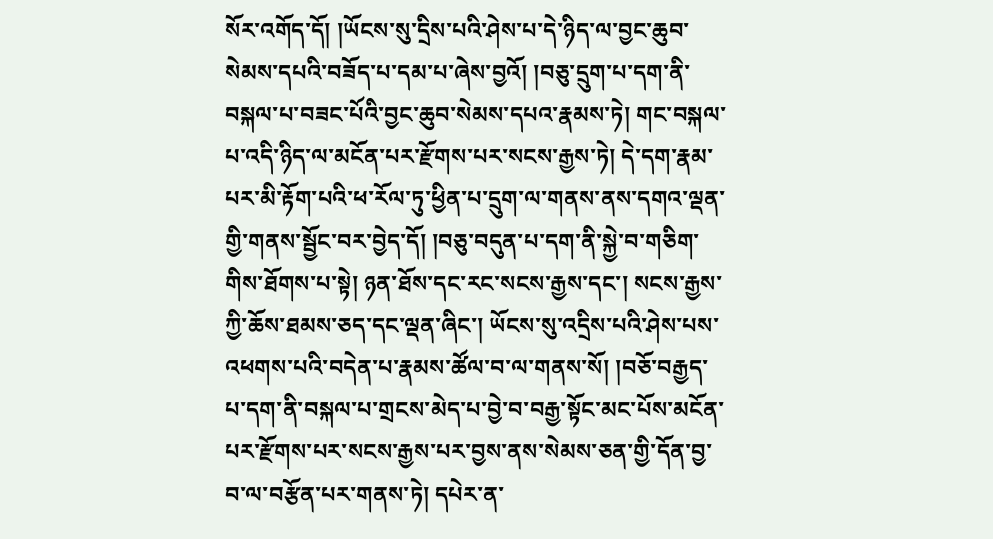སོར་འགོད་དོ། །ཡོངས་སུ་དྲིས་པའི་ཤེས་པ་དེ་ཉིད་ལ་བྱང་ཆུབ་སེམས་དཔའི་བཟོད་པ་དམ་པ་ཞེས་བྱའོ། །བཅུ་དྲུག་པ་དག་ནི་བསྐལ་པ་བཟང་པོའི་བྱང་ཆུབ་སེམས་དཔའ་རྣམས་ཏེ། གང་བསྐལ་པ་འདི་ཉིད་ལ་མངོན་པར་རྫོགས་པར་སངས་རྒྱས་ཏེ། དེ་དག་རྣམ་པར་མི་རྟོག་པའི་ཕ་རོལ་ཏུ་ཕྱིན་པ་དྲུག་ལ་གནས་ནས་དགའ་ལྡན་གྱི་གནས་སྦྱོང་བར་བྱེད་དོ། །བཅུ་བདུན་པ་དག་ནི་སྐྱེ་བ་གཅིག་གིས་ཐོགས་པ་སྟེ། ཉན་ཐོས་དང་རང་སངས་རྒྱས་དང་། སངས་རྒྱས་ཀྱི་ཆོས་ཐམས་ཅད་དང་ལྡན་ཞིང་། ཡོངས་སུ་འདྲིས་པའི་ཤེས་པས་འཕགས་པའི་བདེན་པ་རྣམས་ཚོལ་བ་ལ་གནས་སོ། །བཅོ་བརྒྱད་པ་དག་ནི་བསྐལ་པ་གྲངས་མེད་པ་བྱེ་བ་བརྒྱ་སྟོང་མང་པོས་མངོན་པར་རྫོགས་པར་སངས་རྒྱས་པར་བྱས་ནས་སེམས་ཅན་གྱི་དོན་བྱ་བ་ལ་བརྩོན་པར་གནས་ཏེ། དཔེར་ན་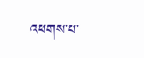འཕགས་པ་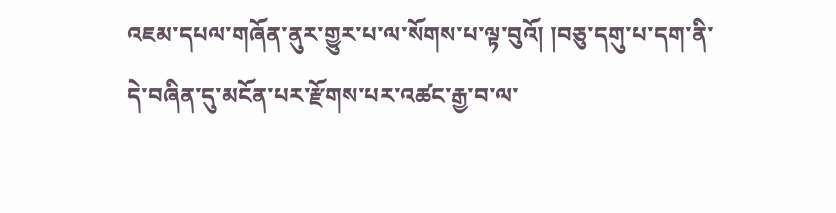འཇམ་དཔལ་གཞོན་ནུར་གྱུར་པ་ལ་སོགས་པ་ལྟ་བུའོ། །བཅུ་དགུ་པ་དག་ནི་དེ་བཞིན་དུ་མངོན་པར་རྫོགས་པར་འཚང་རྒྱ་བ་ལ་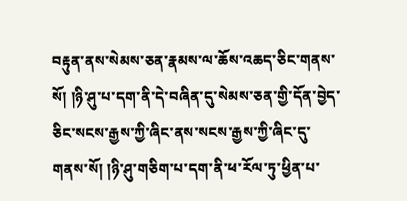བརྟུན་ནས་སེམས་ཅན་རྣམས་ལ་ཆོས་འཆད་ཅིང་གནས་སོ། །ཉི་ཤུ་པ་དག་ནི་དེ་བཞིན་དུ་སེམས་ཅན་གྱི་དོན་བྱེད་ཅིང་སངས་རྒྱས་ཀྱི་ཞིང་ནས་སངས་རྒྱས་ཀྱི་ཞིང་དུ་གནས་སོ། །ཉི་ཤུ་གཅིག་པ་དག་ནི་ཕ་རོལ་ཏུ་ཕྱིན་པ་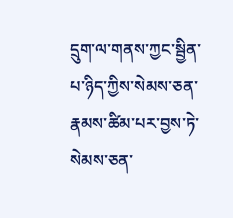དྲུག་ལ་གནས་ཀྱང་སྦྱིན་པ་ཉིད་ཀྱིས་སེམས་ཅན་རྣམས་ཚིམ་པར་བྱས་ཏེ་སེམས་ཅན་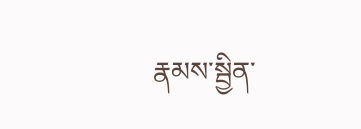རྣམས་སྦྱིན་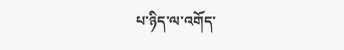པ་ཉིད་ལ་འགོད་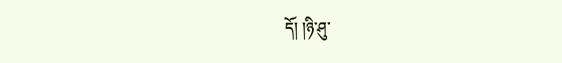དོ། །ཉི་ཤུ་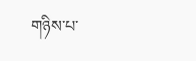གཉིས་པ་